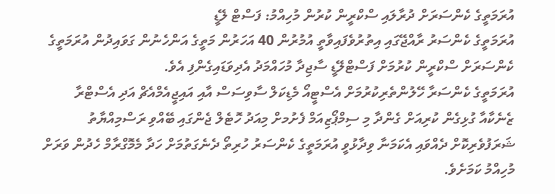އުރަމަތީގެ ކެންސަރަށް ދުރާލައި ސްކްރީން ކުރުން މުހިއްމު: ފަސްޓް ލޭޑީ
އުރަމަތީގެ ކެންސަރު ރާއްޖޭގައި އިތުރުވެފައިވާތީ އުމުރުން 40 އަހަރުން މަތީގެ އަންހެނުން ގަވައިދުން އުރަމަތީގެ ކެންސަރަށް ސްކްރީން ކުރުމަށް ފަސްޓްލޭޑީ ސާޖިދާ މުހައްމަދު އެދިވަޑައިގެންފި އެވެ.
އުރަމަތީގެ ކެންސަރާ ހޭލުންތެރިކުރުމަށް އެސްޓީއޯ މެޑިކަލް ސާވިސަސް އާއި އައިޖީއެމްއެޗް އަދި އެސްޓްރާ ޒެނެކާއާ ގުޅިގެން ކުރިއަށް ގެންދާ މި ސިމްޕޯޒިއަމް ފެށުމށް މިއަދު ހޮޓެލް ޖެންގައި ބޭއްވި ރަސްމިއްޔާތު ޝަރަފުވެރިކޮށް ދެއްވައި އެކަމަނާ ވިދާޅުވީ އުރަމަތީގެ ކެންސަރު ހުރިތޯ ދެނެގަތުމަށް ހަދާ މެމޮގްރާމް ހެދުން ވަރަށް މުހިއްމު ކަމަށެވެ.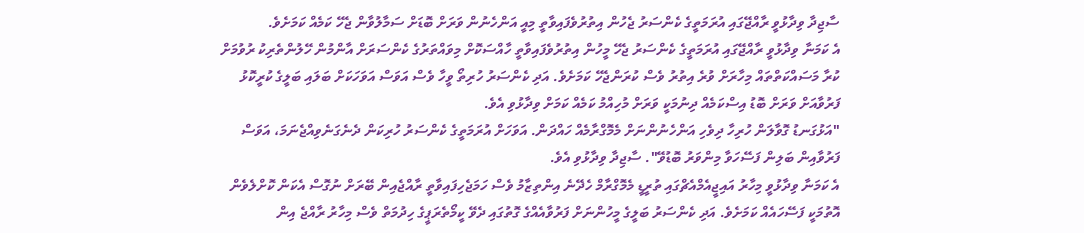ސާޖިދާ ވިދާޅުވީ ރާއްޖޭގައި އުރަމަތީގެ ކެންސަރު ޖެހުން އިތުރުވެފައިވާތީ މިއީ އަންހެނުން ވަރަށް ބޮޑަށް ސަމާލުވާން ޖެހޭ ކަމެއް ކަމަށެވެ.
އެ ކަމަނާ ވިދާޅުވީ ރާއްޖޭގައި އުރަމަތީގެ ކެންސަރު ޖެހޭ މީހުން އިތުރުވެފައިވާތީ ހާއްސަކޮށް މިވައްތަރުގެ ކެންސަރަށް އާންމުން ހޭލުންތެރިކު ރުވުމަށް ކުރާ މަސައްކަތްތައް މިހާރަށް ވުރެ އިތުރު ވެސް ކުރަންޖެހޭ ކަމަށެވެ. އަދި ކެންސަރު ހުރިތޯ ވީހާ ވެސް އަވަސް އަވަހަކަށް ބަލައި ބަލީގެ ކުރީކޮޅު ފަރުވާއަށް ވަރަށް ބޮޑު އިސްކަމެއް ދިނުމަކީ ވަރަށް މުހިއްމު ކަމެއް ކަމަށް ވިދާޅުވި އެވެ.
"އަޅުގަނޑު ގޮވާލަން ހުރިހާ ދިވެހި އަންހެނުންނަށް މެމޮގްރާމެއް ހައްދަން. އަވަހަށް އުރަމަތީގެ ކެންސަރު ހުރިކަން ދެނެގަނެވިއްޖެނަމަ، އަވަސް ފަރުވާއިން ބަލިން ފަސޭހަވާ މިންވަރު ބޮޑުވޭ". ސާޖިދާ ވިދާޅުވި އެވެ.
އެ ކަމަނާ ވިދާޅުވީ މިހާރު އައިޖީއެމްއެޗްގައި ތުރީޑީ މެމޮގްރާމް ހެދޭނެ އިންތިޒާމު ވެސް ހަމަޖެހިފައިވާތީ ރާއްޖެއިން ބޭރަށް ނުގޮސް އެކަން ކޮށްލެވެން އޮތުމަކީ ފަސޭހައެއް ކަމަށެވެ. އަދި ކެންސަރު ބަލީގެ މީހުންނަށް ފަރުވާއެއްގެ ގޮތުގައި ދެވޭ ކީމޯތެރަޕީގެ ހިދުމަތް ވެސް މިހާރު ރާއްޖެ އިން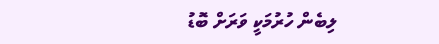ލިބެން ހުރުމަކީ ވަރަށް ބޮޑު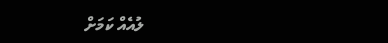ލުއެއް ކަމަށް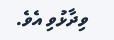ވިދާޅުވި އެވެ.